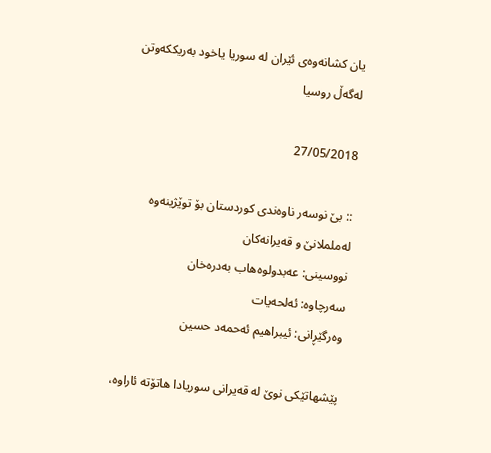یان كشانه‌وه‌ى ئێران له‌ سوریا یاخود به‌ریككه‌وتن له‌گه‌ڵ روسیا

27/05/2018

:: بێ نوسەر ناوه‌ندی كوردستان بۆ توێژینه‌وه‌ له‌ململانێ و قه‌یرانه‌كان
نووسینى: عه‌بدولوه‌هاب به‌دره‌خان
سه‌رچاوه‌: ئه‌لحه‌یات
وه‌رگێڕانى: ئیبراهیم ئه‌حمه‌د حسین

پێشهاتێكى نوێ له‌ قه‌یرانى سوریادا هاتۆته‌ ئاراوه‌،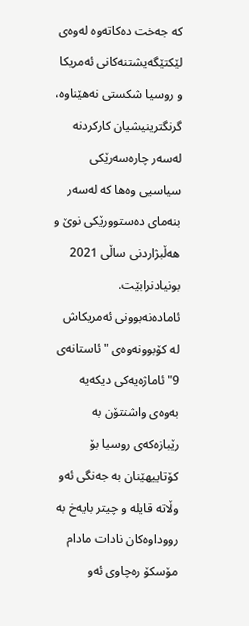كه‌ جه‌خت ده‌كاته‌وه‌ له‌وه‌ى لێكتێگه‌یشتنه‌كانى ئه‌مریكا و روسیا شكستى نه‌هێناوه‌، گرنگترینیشیان كاركردنه‌ له‌سه‌ر چاره‌سه‌رێكى سیاسیى وه‌ها كه‌ له‌سه‌ر بنه‌ماى ده‌ستوورێكى نوێ و هه‌ڵبژاردنى ساڵى 2021 بونیادنرابێت. ئاماده‌نه‌بوونى ئه‌مریكاش له‌ كۆبوونه‌وه‌ى "ئاستانه‌ى 9" ئاماژه‌یه‌كى دیكه‌یه‌ به‌وه‌ى واشنتۆن به‌ رێبازه‌كه‌ى روسیا بۆ كۆتاییهێنان به‌ جه‌نگى ئه‌و وڵاته‌ قایله‌ و چیتر بایه‌خ به‌ رووداوه‌كان نادات مادام مۆسكۆ ره‌چاوى ئه‌و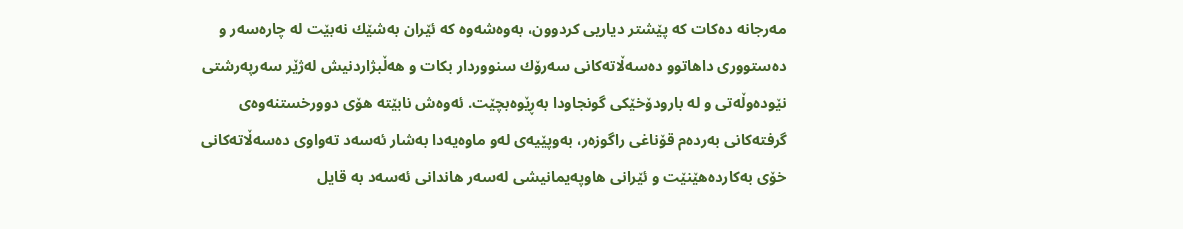مه‌رجانه‌ ده‌كات كه‌ پێشتر دیاریى كردوون، به‌وه‌شه‌وه‌ كه‌ ئێران به‌شێك نه‌بێت له‌ چاره‌سه‌ر و ده‌ستوورى داهاتوو ده‌سه‌ڵاته‌كانى سه‌رۆك سنووردار بكات و هه‌ڵبژاردنیش له‌ژێر سه‌رپه‌رشتى نێوده‌وڵه‌تى و له‌ بارودۆخێكى گونجاودا به‌ڕێوه‌بچێت. ئه‌وه‌ش نابێته‌ هۆى دوورخستنه‌وه‌ى گرفته‌كانى به‌رده‌م قۆناغى راگوزه‌ر، به‌وپێیه‌ى له‌و ماوه‌یه‌دا به‌شار ئه‌سه‌د ته‌واوى ده‌سه‌ڵاته‌كانى خۆى به‌كارده‌هێنێت و ئێرانى هاوپه‌یمانیشى له‌سه‌ر هاندانى ئه‌سه‌د به‌ قایل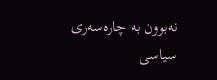نه‌بوون به‌ چاره‌سه‌رى سیاسى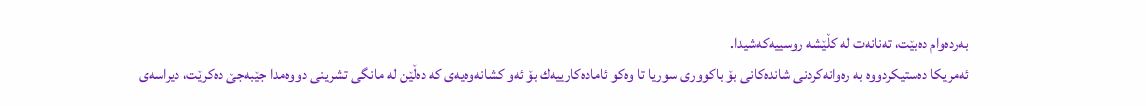به‌رده‌وام ده‌بێت، ته‌نانه‌ت له‌ كڵێشه‌ روسییه‌كه‌شیدا.
ئه‌مریكا ده‌ستیكردووه‌ به‌ ره‌وانه‌كردنى شانده‌كانى بۆ باكوورى سوریا تا وه‌كو ئاماده‌كارییه‌ك بۆ ئه‌و كشانه‌وه‌یه‌ى كه‌ ده‌ڵێن له‌ مانگى تشرینى دووه‌مدا جێبه‌جێ ده‌كرێت، دیراسه‌ى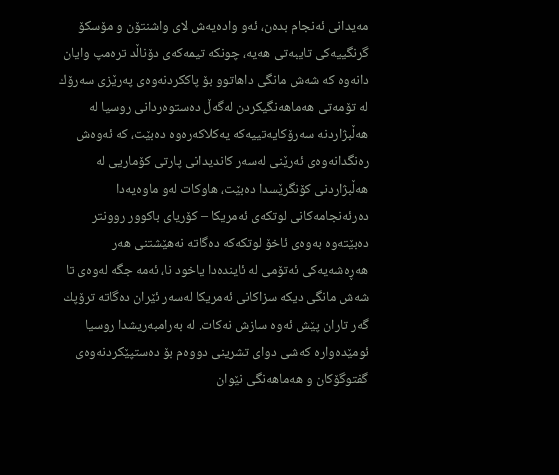مه‌یدانى ئه‌نجام بده‌ن، ئه‌و واده‌یه‌ش لاى واشنتۆن و مۆسكۆ گرنگییه‌كى تایبه‌تى هه‌یه‌، چونكه‌ تیمه‌كه‌ى دۆناڵد تره‌مپ وایان دانه‌وه‌ كه‌ شه‌ش مانگى داهاتوو بۆ پاككردنه‌وه‌ى په‌رێزى سه‌رۆك له‌ تۆمه‌تى هه‌ماهه‌نگیكردن له‌گه‌ڵ ده‌ستوه‌ردانى روسیا له‌ هه‌ڵبژاردنه‌ سه‌رۆكایه‌تییه‌كه‌ یه‌كلاكه‌ره‌وه‌ ده‌بێت، كه‌ ئه‌وه‌ش ره‌نگدانه‌وه‌ى ئه‌رێنى له‌سه‌ر كاندیدانى پارتى كۆماریى له‌ هه‌ڵبژاردنى كۆنگرێسدا ده‌بێت، هاوكات له‌و ماوه‌یه‌دا ده‌رئه‌نجامه‌كانى لوتكه‌ى ئه‌مریكا – كۆریاى باكوور روونتر ده‌بێته‌وه‌ به‌وه‌ى ئاخۆ لوتكه‌كه‌ ده‌گاته‌ نه‌هێشتنى هه‌ر هه‌ڕه‌شه‌یه‌كى ئه‌تۆمى له‌ ئاینده‌دا یاخود نا، ئه‌مه‌ جگه‌ له‌وه‌ى تا شه‌ش مانگى دیكه‌ سزاكانى ئه‌مریكا له‌سه‌ر ئێران ده‌گاته‌ ترۆپك گه‌ر تاران پێش ئه‌وه‌ سازش نه‌كات. له‌ به‌رامبه‌ریشدا روسیا ئومێده‌واره‌ كه‌شى دواى تشرینى دووه‌م بۆ ده‌ستپێكردنه‌وه‌ى گفتوگۆكان و هه‌ماهه‌نگى نێوان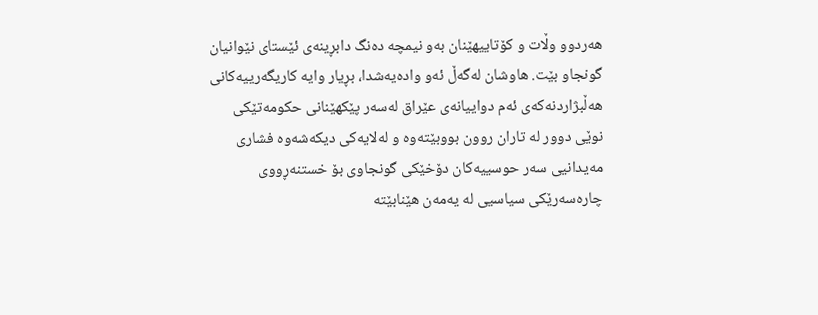هه‌ردوو وڵات و كۆتاییهێنان به‌و نیمچه‌ ده‌نگ دابڕینه‌ى ئێستاى نێوانیان گونجاو بێت. هاوشان له‌گه‌ڵ ئه‌و واده‌یه‌شدا، بڕیار وایه‌ كاریگه‌رییه‌كانى هه‌ڵبژاردنه‌كه‌ى ئه‌م دواییانه‌ى عێراق له‌سه‌ر پێكهێنانى حكومه‌تێكى نوێى دوور له‌ تاران روون بووبێته‌وه‌ و له‌لایه‌كى دیكه‌شه‌وه‌ فشارى مه‌یدانیى سه‌ر حوسییه‌كان دۆخێكى گونجاوى بۆ خستنه‌ڕووى چاره‌سه‌رێكى سیاسیى له‌ یه‌مه‌ن هێنابێته‌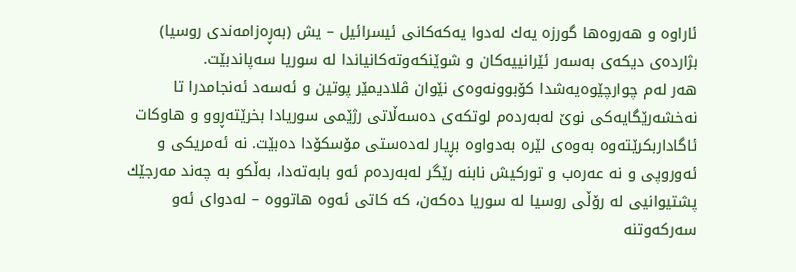ئاراوه‌ و هه‌روه‌ها گورزه‌ یه‌ك له‌دوا یه‌كه‌كانى ئیسرائیل – یش (به‌ڕه‌زامه‌ندى روسیا) بژارده‌ى دیكه‌ى به‌سه‌ر ئێرانییه‌كان و شوێنكه‌وته‌كانیاندا له‌ سوریا سه‌پاندبێت.
هه‌ر له‌م چوارچێوه‌یه‌شدا كۆبوونه‌وه‌ى نێوان ڤلادیمێر پوتین و ئه‌سه‌د ئه‌نجامدرا تا نه‌خشه‌رێگایه‌كى نوێ له‌به‌رده‌م لوتكه‌ى ده‌سه‌ڵاتى رژێمى سوریادا بخرێته‌ڕوو و هاوكات ئاگاداربكرێته‌وه‌ به‌وه‌ى لێره‌ به‌دواوه‌ بڕیار له‌ده‌ستى مۆسكۆدا ده‌بێت. نه‌ ئه‌مریكى و ئه‌وروپى و نه‌ عه‌ره‌ب و توركیش نابنه‌ رێگر له‌به‌رده‌م ئه‌و بابه‌ته‌دا، به‌ڵكو به‌ چه‌ند مه‌رجێك پشتیوانیى له‌ رۆڵى روسیا له‌ سوریا ده‌كه‌ن، كه‌ كاتى ئه‌وه‌ هاتووه‌ – له‌دواى ئه‌و سه‌ركه‌وتنه‌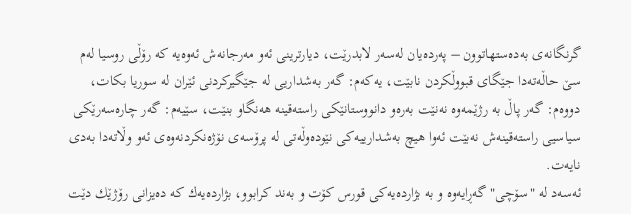گرنگانه‌ى به‌ده‌ستهاتوون – په‌رده‌یان له‌سه‌ر لابدرێت، دیارترینى ئه‌و مه‌رجانه‌ش ئه‌وه‌یه‌ كه‌ رۆڵى روسیا له‌م سێ حاڵه‌ته‌دا جێگاى قبووڵكردن نابێت، یه‌كه‌م: گه‌ر به‌شداریى له‌ جێگیركردنى ئێران له‌ سوریا بكات، دووه‌م: گه‌ر پاڵ به‌ رژێمه‌وه‌ نه‌نێت به‌ره‌و دانووستانێكى راسته‌قینه‌ هه‌نگاو بنێت، سێیه‌م: گه‌ر چاره‌سه‌رێكى سیاسیى راسته‌قینه‌ش نه‌بێت ئه‌وا هیچ به‌شدارییه‌كى نێوده‌وڵه‌تى له‌ پرۆسه‌ى نۆژه‌نكردنه‌وه‌ى ئه‌و وڵاته‌دا به‌دى نایه‌ت.
ئه‌سه‌د له‌ "سۆچى" گه‌ڕایه‌وه‌ و به‌ بژارده‌یه‌كى قورس كۆت و به‌ند كرابوو، بژارده‌یه‌ك كه‌ ده‌یزانى رۆژێك دێت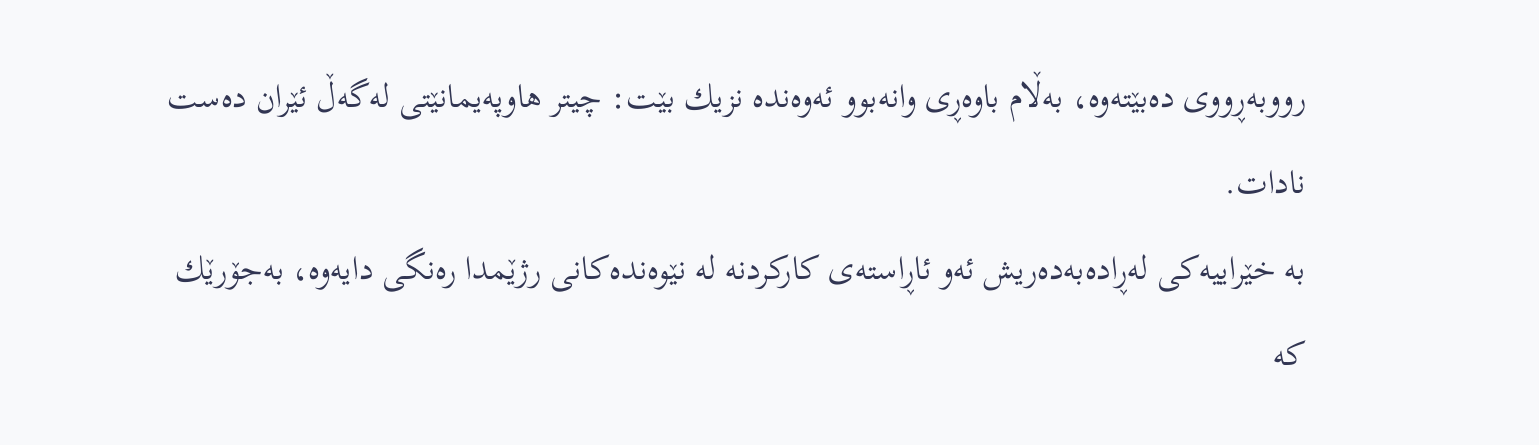رووبه‌ڕووى ده‌بێته‌وه‌، به‌ڵام باوه‌ڕى وانه‌بوو ئه‌وه‌نده‌ نزیك بێت: چیتر هاوپه‌یمانێتى له‌گه‌ڵ ئێران ده‌ست نادات.
به‌ خێراییه‌كى له‌ڕاده‌به‌ده‌ریش ئه‌و ئاڕاسته‌ى كاركردنه‌ له‌ نێوه‌نده‌كانى رژێمدا ره‌نگى دایه‌وه‌، به‌جۆرێك كه‌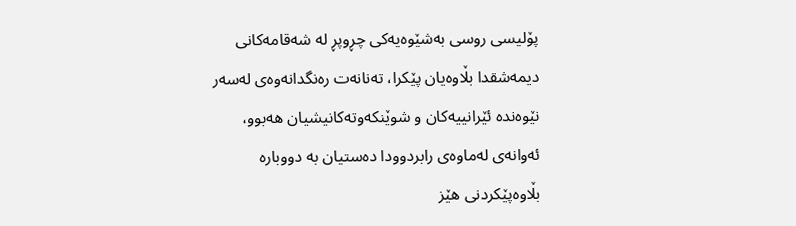پۆلیسى روسى به‌شێوه‌یه‌كى چڕوپڕ له‌ شه‌قامه‌كانى دیمه‌شقدا بڵاوه‌یان پێكرا، ته‌نانه‌ت ره‌نگدانه‌وه‌ى له‌سه‌ر نێوه‌نده‌ ئێرانییه‌كان و شوێنكه‌وته‌كانیشیان هه‌بوو، ئه‌وانه‌ى له‌ماوه‌ى رابردوودا ده‌ستیان به‌ دووباره‌ بڵاوه‌پێكردنى هێز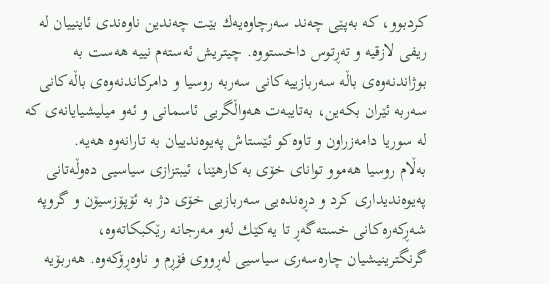كردبوو، كه‌ به‌پێى چه‌ند سه‌رچاوه‌یه‌ك بێت چه‌ندین ناوه‌ندى ئاینییان له‌ ریفى لازقیه‌ و ته‌ڕتوس داخستووه‌. چیتریش ئه‌سته‌م نییه‌ هه‌ست به‌ بوژاندنه‌وه‌ى باڵه‌ سه‌ربازییه‌كانى سه‌ربه‌ روسیا و دامركاندنه‌وه‌ى باڵه‌كانى سه‌ربه‌ ئێران بكه‌ین، به‌تایبه‌ت هه‌واڵگریى ئاسمانى و ئه‌و میلیشیایانه‌ى كه‌ له‌ سوریا دامه‌زراون و تاوه‌كو ئێستاش په‌یوه‌ندییان به‌ تارانه‌وه‌ هه‌یه‌.
به‌ڵام روسیا هه‌موو تواناى خۆى به‌كارهێنا، ئیبتزازى سیاسیى ده‌وڵه‌تانى په‌یوه‌ندیدارى كرد و دڕه‌نده‌یى سه‌ربازیى خۆى دژ به‌ ئۆپۆزسیۆن و گروپه‌ شه‌ڕكه‌ره‌كانى خسته‌گه‌ڕ تا یه‌كێك له‌و مه‌رجانه‌ رێكبكاته‌وه‌، گرنگترینیشیان چاره‌سه‌رى سیاسیى له‌ڕووى فۆڕم و ناوه‌ڕۆكه‌وه‌. هه‌ربۆیه‌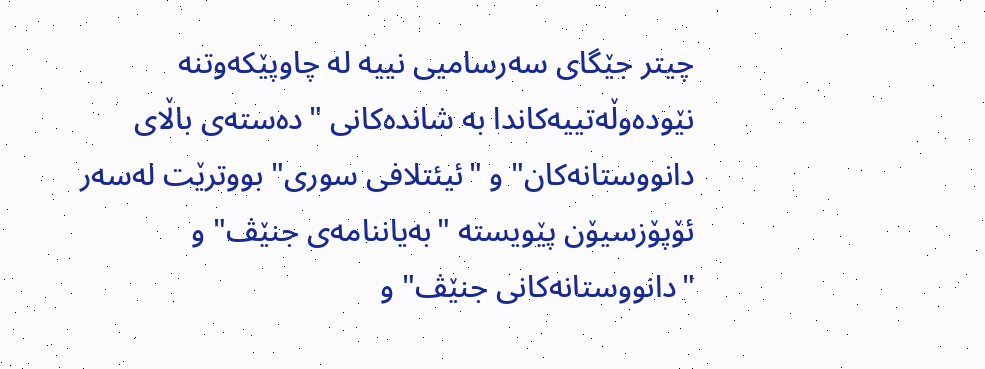چیتر جێگاى سه‌رسامیى نییه‌ له‌ چاوپێكه‌وتنه‌ نێوده‌وڵه‌تییه‌كاندا به‌ شانده‌كانى "ده‌سته‌ى باڵاى دانووستانه‌كان" و "ئیئتلافى سورى" بووترێت له‌سه‌ر ئۆپۆزسیۆن پێویسته‌ "به‌یاننامه‌ى جنێڤ" و "دانووستانه‌كانى جنێڤ" و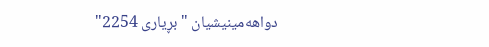دواهه‌مینیشیان "بڕیارى 2254"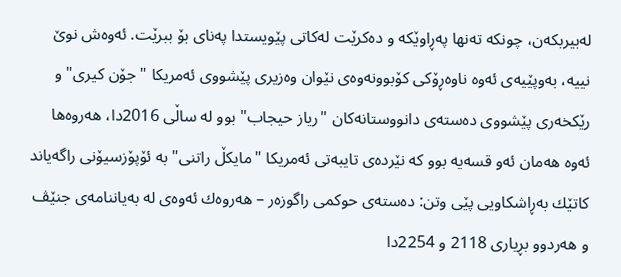له‌بیربكه‌ن، چونكه‌ ته‌نها په‌ڕاوێكه‌ و ده‌كرێت له‌كاتى پێویستدا په‌ناى بۆ ببرێت. ئه‌وه‌ش نوێ نییه‌، به‌وپێیه‌ى ئه‌وه‌ ناوه‌ڕۆكى كۆبوونه‌وه‌ى نێوان وه‌زیرى پێشووى ئه‌مریكا "جۆن كیرى" و رێكخه‌رى پێشووى ده‌سته‌ى دانووستانه‌كان "ریاز حیجاب" بوو له‌ ساڵى 2016دا، هه‌روه‌ها ئه‌وه‌ هه‌مان ئه‌و قسه‌یه‌ بوو كه‌ نێرده‌ى تایبه‌تى ئه‌مریكا "مایكڵ راتنى" به‌ ئۆپۆزسیۆنى راگه‌یاند كاتێك به‌ڕاشكاویى پێى وتن: ده‌سته‌ى حوكمى راگوزه‌ر – هه‌روه‌ك ئه‌وه‌ى له‌ به‌یاننامه‌ى جنێڤ و هه‌ردوو بڕیارى 2118 و 2254دا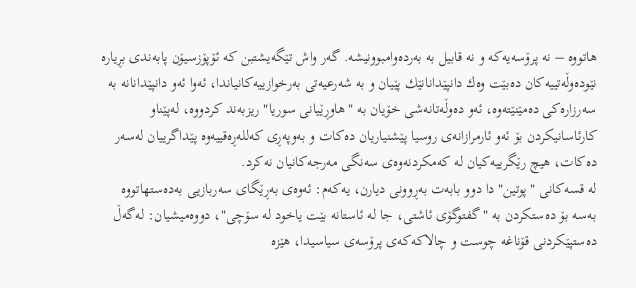هاتووه‌ – نه‌ پرۆسه‌یه‌كه‌ و نه‌ قابیل به‌ به‌رده‌وامبوونیشه‌. گه‌ر واش تێگه‌یشتبن كه‌ ئۆپۆزسیۆن پابه‌ندى بڕیاره‌ نێوده‌وڵه‌تییه‌كان ده‌بێت وه‌ك دانپێدانانێك پێیان و به‌ شه‌رعیه‌تى به‌رخوازییه‌كانیاندا، ئه‌وا ئه‌و دانپێدانانه‌ به‌ سه‌رزاره‌كى ده‌مێنێته‌وه‌، ئه‌و ده‌وڵه‌تانه‌شى خۆیان به‌ "هاوڕێیانى سوریا" ریزبه‌ند كردووه‌، له‌پێناو كارئاسانیكردن بۆ ئه‌و ئارمرازانه‌ى روسیا پێشنیاریان ده‌كات و به‌وپه‌ڕى كه‌لله‌ڕه‌قییه‌وه‌ پێداگرییان له‌سه‌ر ده‌كات، هیچ رێگرییه‌كیان له‌ كه‌مكردنه‌وه‌ى سه‌نگى مه‌رجه‌كانیان نه‌كرد.
له‌ قسه‌كانى "پوتین"دا دوو بابه‌ت به‌ڕوونى دیارن، یه‌كه‌م: ئه‌وه‌ى به‌ڕێگاى سه‌ربازیى به‌ده‌ستهاتووه‌ به‌سه‌ بۆ ده‌ستكردن به‌ "گفتوگۆى ئاشتى، جا له‌ ئاستانه‌ بێت یاخود له‌ سۆچى"، دووه‌میشیان: له‌گه‌ڵ ده‌ستپێكردنى قۆناغه‌ چوست و چالاكه‌كه‌ى پرۆسه‌ى سیاسیدا، هێزه‌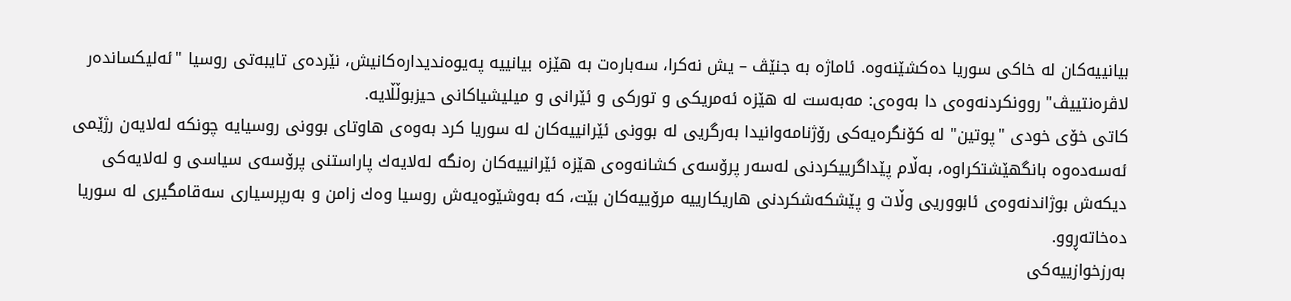بیانییه‌كان له‌ خاكى سوریا ده‌كشێنه‌وه‌. ئاماژه‌ به‌ جنێڤ – یش نه‌كرا، سه‌باره‌ت به‌ هێزه‌ بیانییه‌ په‌یوه‌ندیداره‌كانیش، نێرده‌ى تایبه‌تى روسیا "ئه‌لیكسانده‌ر لاڤره‌نتییڤ" روونكردنه‌وه‌ى دا به‌وه‌ى: مه‌به‌ست له‌ هێزه‌ ئه‌مریكى و توركى و ئێرانى و میلیشیاكانى حیزبوڵڵایه‌.
كاتى خۆى خودى "پوتین" له‌ كۆنگره‌یه‌كى رۆژنامه‌وانیدا به‌رگریى له‌ بوونى ئێرانییه‌كان له‌ سوریا كرد به‌وه‌ى هاوتاى بوونى روسیایه‌ چونكه‌ له‌لایه‌ن رژێمى ئه‌سه‌ده‌وه‌ بانگهێشتكراوه‌، به‌ڵام پێداگرییكردنى له‌سه‌ر پرۆسه‌ى كشانه‌وه‌ى هێزه‌ ئێرانییه‌كان ره‌نگه‌ له‌لایه‌ك پاراستنى پرۆسه‌ى سیاسى و له‌لایه‌كى دیكه‌ش بوژاندنه‌وه‌ى ئابووریى وڵات و پێشكه‌شكردنى هاریكارییه‌ مرۆییه‌كان بێت، كه‌ به‌وشێوه‌یه‌ش روسیا وه‌ك زامن و به‌رپرسیارى سه‌قامگیرى له‌ سوریا ده‌خاته‌ڕوو.
به‌رزخوازییه‌كى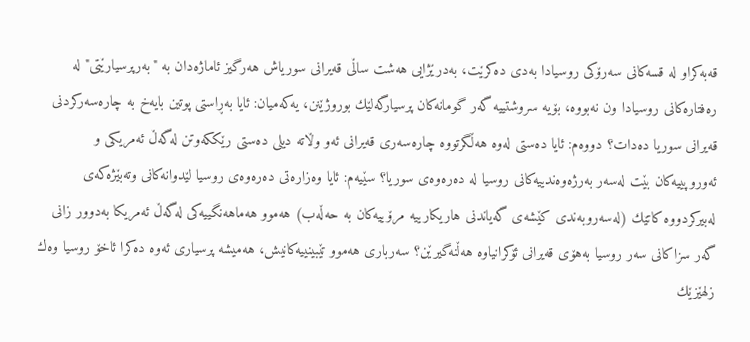قه‌به‌كراو له‌ قسه‌كانى سه‌رۆكى روسیادا به‌دى ده‌كرێت، به‌درێژایى هه‌شت ساڵى قه‌یرانى سوریاش هه‌رگیز ئاماژه‌دان به‌ "به‌رپرسیارێتى" له‌ ره‌فتاره‌كانى روسیادا ون نه‌بووه‌، بۆیه‌ سروشتییه‌ گه‌ر گومانه‌كان پرسیارگه‌لێك بوروژێنن، یه‌كه‌میان: ئایا به‌ڕاستى پوتین بایه‌خ به‌ چاره‌سه‌ركردنى قه‌یرانى سوریا ده‌دات؟ دووه‌م: ئایا ده‌ستى له‌وه‌ هه‌ڵگرتووه‌ چاره‌سه‌رى قه‌یرانى ئه‌و وڵاته‌ دیلى ده‌ستى رێككه‌وتن له‌گه‌ڵ ئه‌مریكى و ئه‌وروپییه‌كان بێت له‌سه‌ر به‌رژه‌وه‌ندییه‌كانى روسیا له‌ ده‌ره‌وه‌ى سوریا؟ سێیه‌م: ئایا وه‌زاره‌تى ده‌ره‌وه‌ى روسیا لێدوانه‌كانى وته‌بێژه‌كه‌ى له‌بیركردووه‌ كاتێك (له‌سه‌روبه‌ندى كێشه‌ى گه‌یاندنى هاریكارییه‌ مرۆییه‌كان به‌ حه‌ڵه‌ب) هه‌موو هه‌ماهه‌نگییه‌كى له‌گه‌ڵ ئه‌مریكا به‌دوور زانى گه‌ر سزاكانى سه‌ر روسیا به‌هۆى قه‌یرانى ئۆكرانیاوه‌ هه‌ڵنه‌گیرێن؟ سه‌ربارى هه‌موو تێبینییه‌كانیش، هه‌میشه‌ پرسیارى ئه‌وه‌ ده‌كرا ئاخۆ روسیا وه‌ك زلهێزێك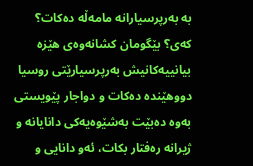به‌ به‌رپرسیارانه‌ مامه‌ڵه‌ ده‌كات؟ كه‌ى؟ بێگومان كشانه‌وه‌ى هێزه‌ بیانییه‌كانیش به‌رپرسیارێتى روسیا دووهێنده‌ ده‌كات و دواجار پێویستى به‌وه‌ ده‌بێت به‌شێوه‌یه‌كى دانایانه‌ و ژیرانه‌ ره‌فتار بكات، ئه‌و دانایى و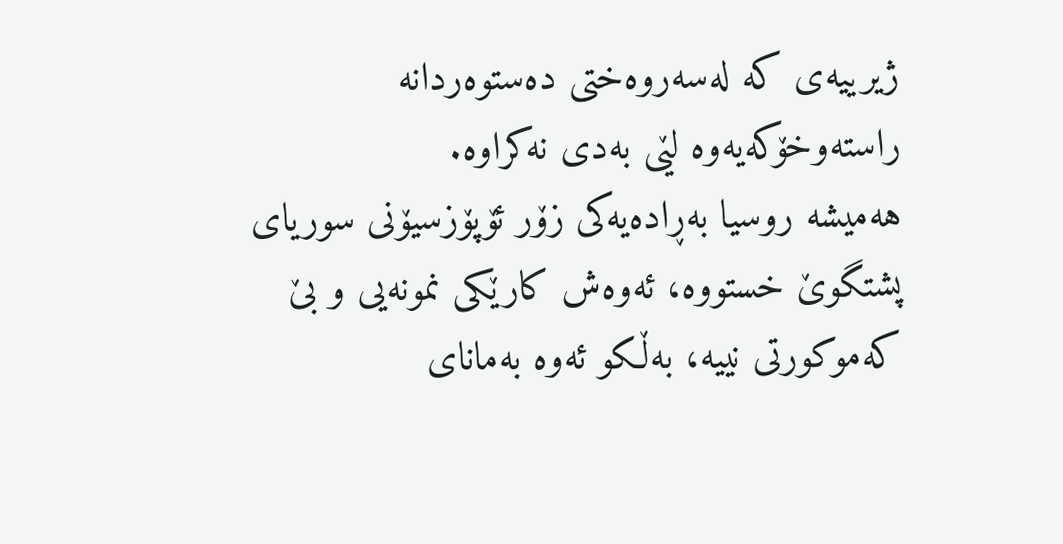ژیرییه‌ى كه‌ له‌سه‌روه‌ختى ده‌ستوه‌ردانه‌ راسته‌وخۆكه‌یه‌وه‌ لێى به‌دى نه‌كراوه‌.
هه‌میشه‌ روسیا به‌ڕاده‌یه‌كى زۆر ئۆپۆزسیۆنى سوریاى پشتگوێ خستووه‌، ئه‌وه‌ش كارێكى نمونه‌یى و بێ كه‌موكورتى نییه‌، به‌ڵكو ئه‌وه‌ به‌ماناى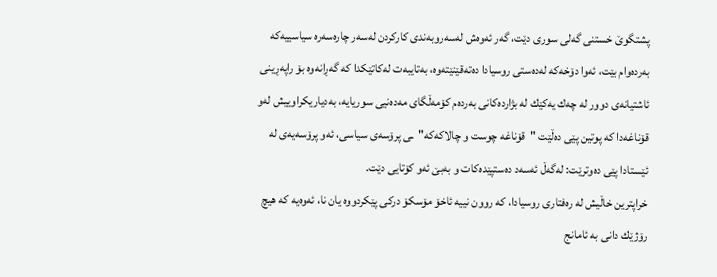پشتگوێ خستنى گه‌لى سورى دێت، گه‌ر ئه‌وه‌ش له‌سه‌روبه‌ندى كاركردن له‌سه‌ر چاره‌سه‌ره‌ سیاسییه‌كه‌ به‌رده‌وام بێت، ئه‌وا دۆخه‌كه‌ له‌ده‌ستى روسیادا ده‌ته‌قێنێته‌وه‌، به‌تایبه‌ت له‌كاتێكدا كه‌ گه‌ڕانه‌وه‌ بۆ راپه‌ڕینى ئاشتیانه‌ى دوور له‌ چه‌ك یه‌كێك له‌ بژارده‌كانى به‌رده‌م كۆمه‌ڵگاى مه‌ده‌نیى سوریایه‌، به‌دیاریكراوییش له‌و قۆناغه‌دا كه‌ پوتین پێى ده‌ڵێت "قۆناغه‌ چوست و چالاكه‌كه‌"ـى پرۆسه‌ى سیاسى، ئه‌و پرۆسه‌یه‌ى له‌ ئێستادا پێى ده‌وترێت: له‌گه‌ڵ ئه‌سه‌د ده‌ستپێده‌كات و به‌بێ ئه‌و كۆتایى دێت.
خراپترین خاڵیش له‌ ره‌فتارى روسیادا، كه‌ روون نییه‌ ئاخۆ مۆسكۆ دركى پێكردووه‌ یان نا، ئه‌وه‌یه‌ كه‌ هیچ رۆژێك دانى به‌ ئامانج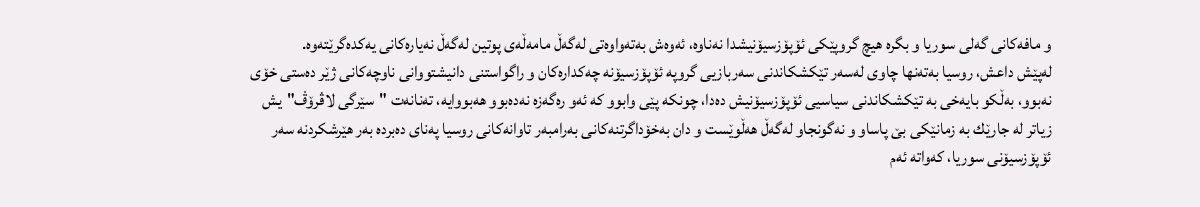و مافه‌كانى گه‌لى سوریا و بگره‌ هیچ گروپێكى ئۆپۆزسیۆنیشدا نه‌ناوه‌، ئه‌وه‌ش به‌ته‌واوه‌تى له‌گه‌ڵ مامه‌ڵه‌ى پوتین له‌گه‌ڵ نه‌یاره‌كانى یه‌كده‌گرێته‌وه‌.
له‌پێش داعش، روسیا به‌ته‌نها چاوى له‌سه‌ر تێكشكاندنى سه‌ربازیى گروپه‌ ئۆپۆزسیۆنه‌ چه‌كداره‌كان و راگواستنى دانیشتووانى ناوچه‌كانى ژێر ده‌ستى خۆى نه‌بوو، به‌ڵكو بایه‌خى به‌ تێكشكاندنى سیاسیى ئۆپۆزسیۆنیش ده‌دا، چونكه‌ پێى وابوو كه‌ ئه‌و ره‌گه‌زه‌ نه‌ده‌بوو هه‌بووایه‌، ته‌نانه‌ت "سێرگى لاڤرۆڤ"یش زیاتر له‌ جارێك به‌ زمانێكى بێ پاساو و نه‌گونجاو له‌گه‌ڵ هه‌ڵوێست و دان به‌خۆداگرتنه‌كانى به‌رامبه‌ر تاوانه‌كانى روسیا په‌ناى ده‌برده‌ به‌ر هێرشكردنه‌ سه‌ر ئۆپۆزسیۆنى سوریا، كه‌واته‌ ئه‌م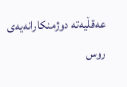عه‌قڵیه‌ته‌ دوژمنكارانه‌یه‌ى روس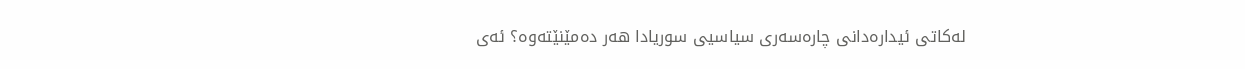له‌كاتى ئیداره‌دانى چاره‌سه‌رى سیاسیى سوریادا هه‌ر ده‌مێنێته‌وه‌؟ ئه‌ى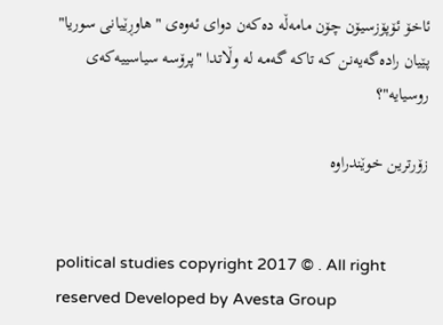ئاخۆ ئۆپۆزسیۆن چۆن مامه‌ڵه‌ ده‌كه‌ن دواى ئه‌وه‌ى "هاوڕێیانى سوریا" پێیان راده‌گه‌یه‌نن كه‌ تاكه‌ گه‌مه‌ له‌ وڵاتدا "پرۆسه‌ سیاسییه‌كه‌ى روسیایه‌"؟

زۆرترین خوێندراوە


political studies copyright 2017 © . All right reserved Developed by Avesta Group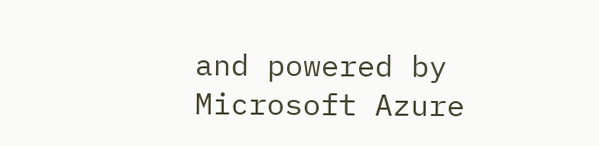and powered by Microsoft Azure